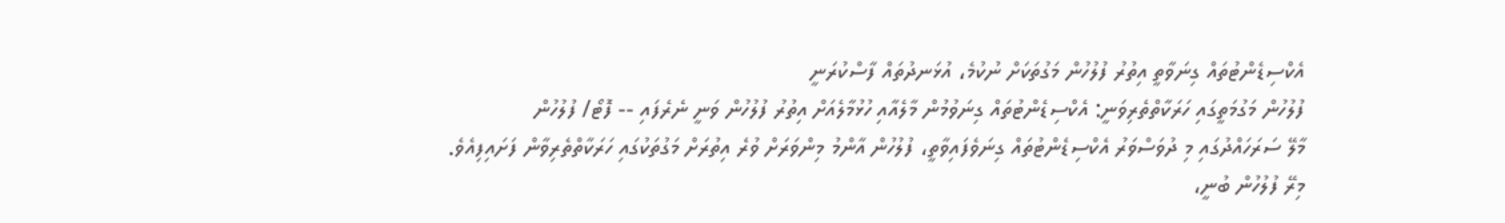އެކްސިޑެންޓުތައް ގިނަވާތީ އިތުރު ފުލުހުން މަގުތަކަށް ނުކުމެ، އުޅަނދުތައް ފާސްކުރަނީ
ފުލުހުން މަގުމަތީގައި ހަރަކާތްތެރިވަނީ: އެކްސިޑެންޓުތައް ގިނަވުމުން މާލެއާއި ހުޅުމާލެއަށް އިތުރު ފުލުހުން ވަނީ ނެރެފައި -- ފޮޓޯ/ ފުލުހުން
މާލޭ ސަރަހައްދުގައި މި ދުވަސްވަރު އެކްސިޑެންޓުތައް ގިނަވެފައިވާތީ، ފުލުހުން އާންމު މިންވަރަށް ވުރެ އިތުރަށް މަގުތަކުގައި ހަރަކާތްތެރިވާން ފަށައިފިއެވެ.
މިރޭ ފުލުހުން ބުނީ،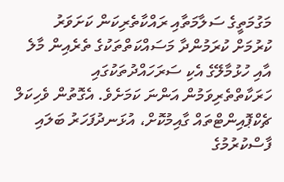މަގުމަތީގެ ސަލާމަތާއި ރައްކާތެރިކަން ކަށަވަރު ކުރުމަށް ކުރަމުންދާ މަސައްކަތްތަކުގެ ތެރެއިން މާލެ އާއި ހުޅުމާލޭގެ އެކި ސަރަހައްދުތަކުގައި ހަރަކާތްތެރިވަމުން އަންނަ ކަމަށެވެ. އެގޮތުން ވެހިކަލް ޗެކްޕޮއިންޓްތައް ގާއިމުކޮށް، އުޅަނދުފަހަރު ބަލައި ފާސްކުރުމުގެ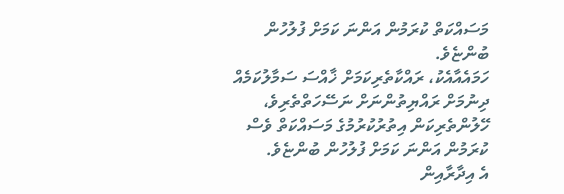މަސައްކަތް ކުރަމުން އަންނަ ކަމަށް ފުލުހުން ބުންޏެވެ.
ހަމައެއާއެކު، ރައްކާތެރިކަމަށް ޚާއްސަ ސަމާލުކަމެއް ދިނުމަށް ރައްޔިތުންނަށް ނަސޭހަތްތެރިވެ، ހޭލުންތެރިކަން އިތުރުކުރުމުގެ މަސައްކަތް ވެސް ކުރަމުން އަންނަ ކަމަށް ފުލުހުން ބުންޏެވެ.
އެ އިދާރާއިން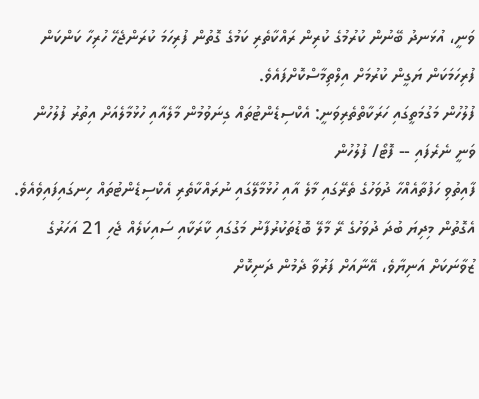ވަނީ، އުޅަނދު ބޭނުން ކުރުމުގެ ކުރިން ރައްކާތެރި ކަމުގެ ގޮތުން ފުރިހަމަ ކުރަންޖެހޭ ހުރިހާ ކަންކަން ފުރިހަމަކަން ޔަގީން ކުރުމަށް އިލްތިމާސްކޮށްފައެވެ.
ފުލުހުން މަގުމަތީގައި ހަރަކާތްތެރިވަނީ: އެކްސިޑެންޓުތައް ގިނަވުމުން މާލެއާއި ހުޅުމާލެއަށް އިތުރު ފުލުހުން ވަނީ ނެރެފައި -- ފޮޓޯ/ ފުލުހުން
ފާއިތުވި ހަފުތާއެއްހާ ދުވަހުގެ ތެރޭގައި މާލެ އާއި ހުޅުމާލޭގައި ނުރައްކާތެރި އެކްސިޑެންޓުތައް ހިނގައިފައިވެއެވެ. އެގޮތުން މިދިޔަ ބުދަ ދުވަހުގެ ރޭ މާލޭ ބޮޑުތަކުރުފާނު މަގުގައި ކާރަކާއި ސައިކަލެއް ޖެހި 21 އަހަރުގެ ޒުވާނަކަށް އަނިޔާވެ، އޭނާއަށް ފަރުވާ ދެމުން ދަނިކޮށް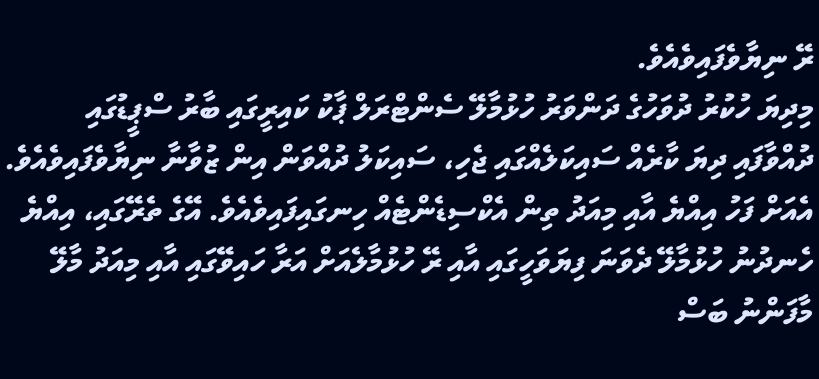ރޭ ނިޔާވެފައިވެއެވެ.
މިދިޔަ ހުކުރު ދުވަހުގެ ދަންވަރު ހުޅުމާލޭ ސެންޓްރަލް ޕާކު ކައިރީގައި ބާރު ސްޕީޑުގައި ދުއްވާފައި ދިޔަ ކާރެއް ސައިކަލެއްގައި ޖެހި، ސައިކަލު ދުއްވަން އިން ޒުވާނާ ނިޔާވެފައިވެއެވެ.
އެއަށް ފަހު އިއްޔެ އާއި މިއަދު ތިން އެކްސިޑެންޓެއް ހިނގައިފައިވެއެވެ. އޭގެ ތެރޭގައި، އިއްޔެ ހެނދުނު ހުޅުމާލޭ ދެވަނަ ފިޔަވަހީގައި އާއި ރޭ ހުޅުމާލެއަށް އަރާ ހައިވޭގައި އާއި މިއަދު މާލޭ މާފަންނު ބަސް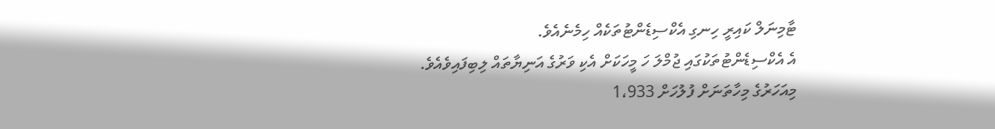ޓާމިނަލް ކައިރީ ހިނގި އެކްސިޑެންޓުތަކެއް ހިމެނެއެވެ.
އެ އެކްސިޑެންޓުތަކުގައި ޖުމްލަ ހަ މީހަކަށް އެކި ވަރުގެ އަނިޔާތައް ލިބިފައިވެއެވެ.
މިއަހަރުގެ މިހާތަނަށް ފުލުހަށް 1،933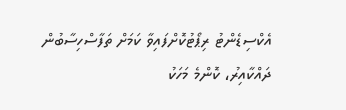އެކްސިޑެންޓު ރިޕޯޓުކޮށްފައިވާ ކަމަށް ތަފާސްހިސާބުން ދައްކާއިރު، ކޮންމެ މަހަކު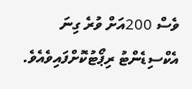ވެސް 200އަށް ވުރެ ގިނަ އެކްސިޑެންޓު ރިޕޯޓުކޮށްފައިވެއެވެ.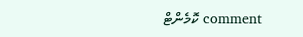comment ކޮމެންޓް